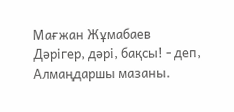Мағжан Жұмабаев Дәрігер, дәрі, бақсы! - деп, Алмаңдаршы мазаны.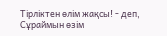Тірліктен өлім жақсы! - деп, Сұраймын өзім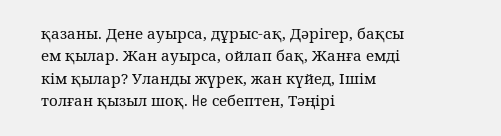қазаны. Дене ауырса, дұрыс-ақ, Дәрігер, бақсы ем қылар. Жан ауырса, ойлап бақ, Жанға емді кім қылар? Уланды жүрек, жан күйед, Ішім толған қызыл шоқ. He себептен, Тәңірі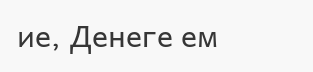ие, Денеге ем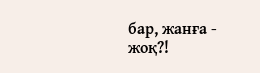бар, жанға - жоқ?!